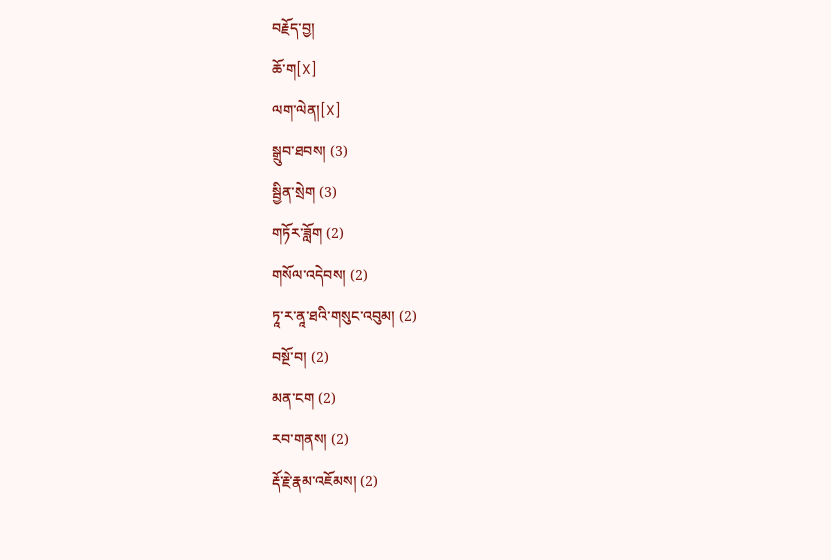བརྗོད་བྱ།
ཆོ་ག[X]
ལག་ལེན།[X]
སྒྲུབ་ཐབས། (3)
སྦྱིན་སྲེག (3)
གཏོར་ཟློག (2)
གསོལ་འདེབས། (2)
ཏཱ་ར་ནཱ་ཐའི་གསུང་འབུམ། (2)
བསྔོ་བ། (2)
མན་ངག (2)
རབ་གནས། (2)
རྡོ་རྗེ་རྣམ་འཇོམས། (2)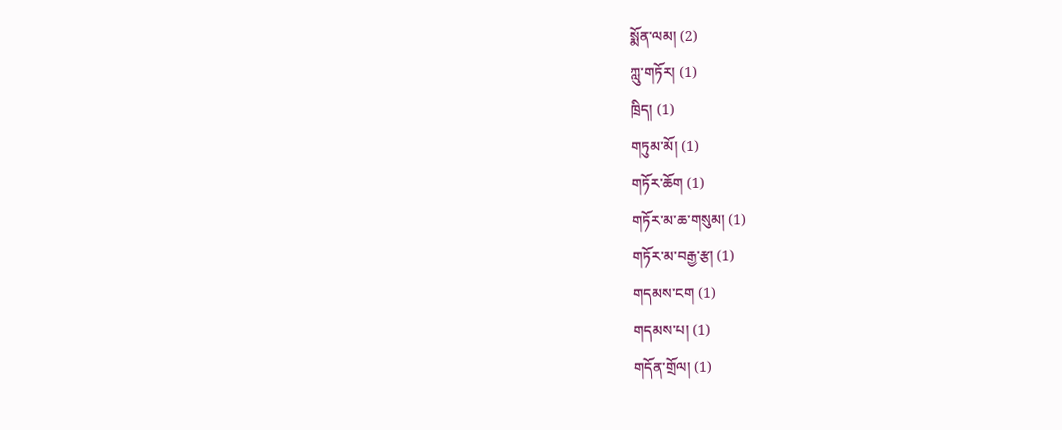སྨོན་ལམ། (2)
ཀླུ་གཏོར། (1)
ཁྲིད། (1)
གཏུམ་མོ། (1)
གཏོར་ཆོག (1)
གཏོར་མ་ཆ་གསུམ། (1)
གཏོར་མ་བརྒྱ་རྩ། (1)
གདམས་ངག (1)
གདམས་པ། (1)
གདོན་གྲོལ། (1)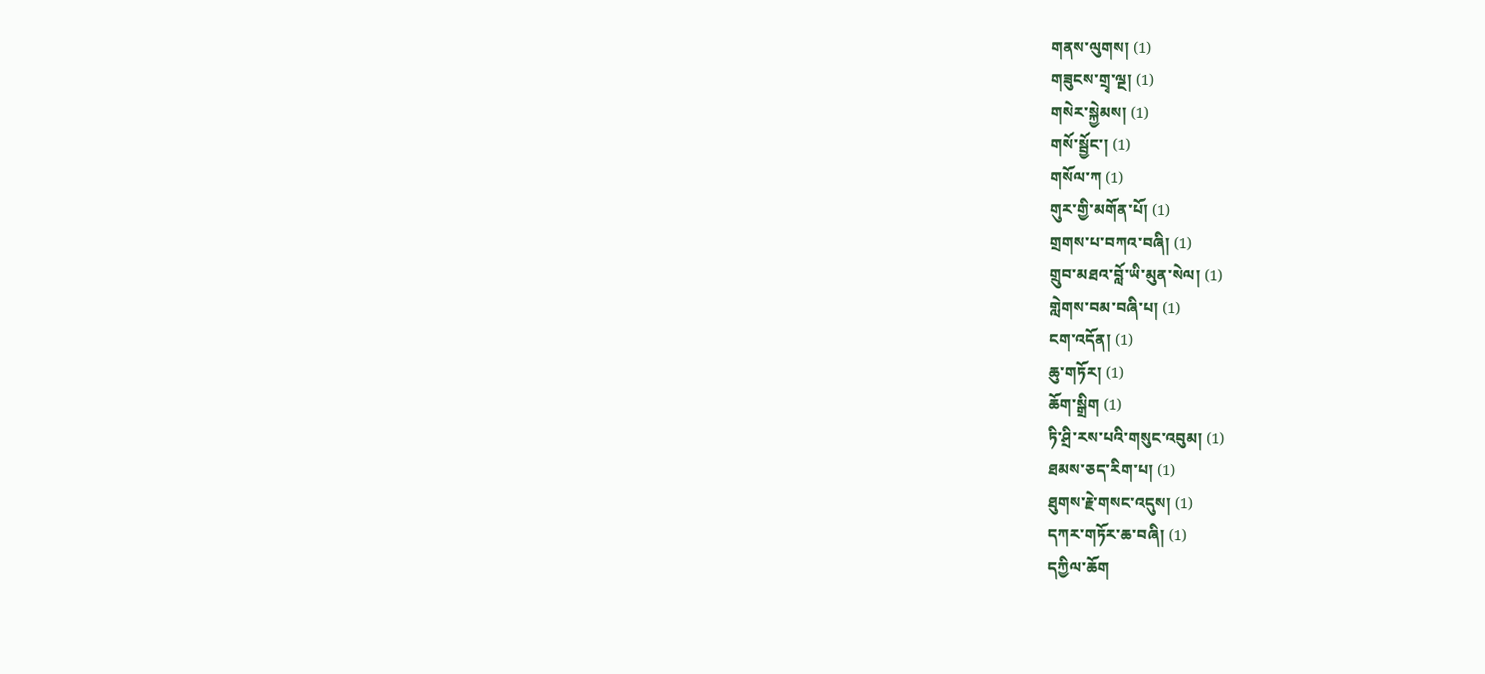གནས་ལུགས། (1)
གཟུངས་གྲྭ་ལྔ། (1)
གསེར་སྐྱེམས། (1)
གསོ་སྦྱོང་། (1)
གསོལ་ཀ (1)
གུར་གྱི་མགོན་པོ། (1)
གྲགས་པ་བཀའ་བཞི། (1)
གྲུབ་མཐའ་བློ་ཡི་མུན་སེལ། (1)
གླེགས་བམ་བཞི་པ། (1)
ངག་འདོན། (1)
ཆུ་གཏོར། (1)
ཆོག་སྒྲིག (1)
ཏི་ཤྲི་རས་པའི་གསུང་འབུམ། (1)
ཐམས་ཅད་རིག་པ། (1)
ཐུགས་རྗེ་གསང་འདུས། (1)
དཀར་གཏོར་ཆ་བཞི། (1)
དཀྱིལ་ཆོག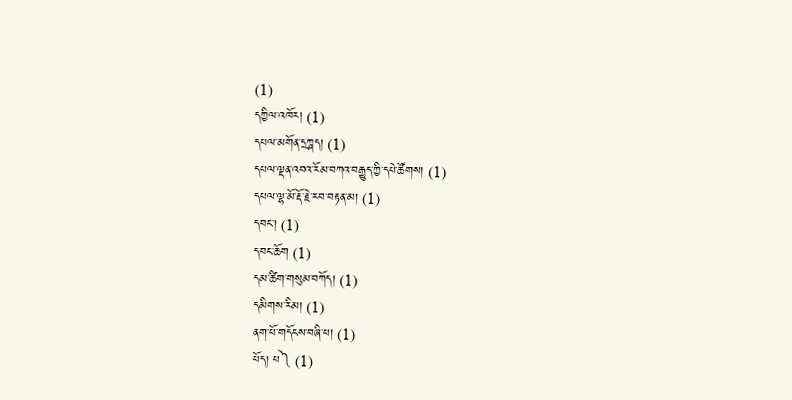(1)
དཀྱིལ་འཁོར། (1)
དཔལ་མགོན་དྲཀྴད། (1)
དཔལ་ལྡན་འབའ་རོམ་བཀའ་བརྒྱུད་ཀྱི་དཔེ་ཚོགས། (1)
དཔལ་ལྷ་མོ་རྡོ་རྗེ་རབ་བརྟན་མ། (1)
དབང་། (1)
དབང་ཆོག (1)
དམ་ཚིག་གསུམ་བཀོད། (1)
དམིགས་རིམ། (1)
ནག་པོ་གདོངས་བཞི་པ། (1)
པོད། པ༽ (1)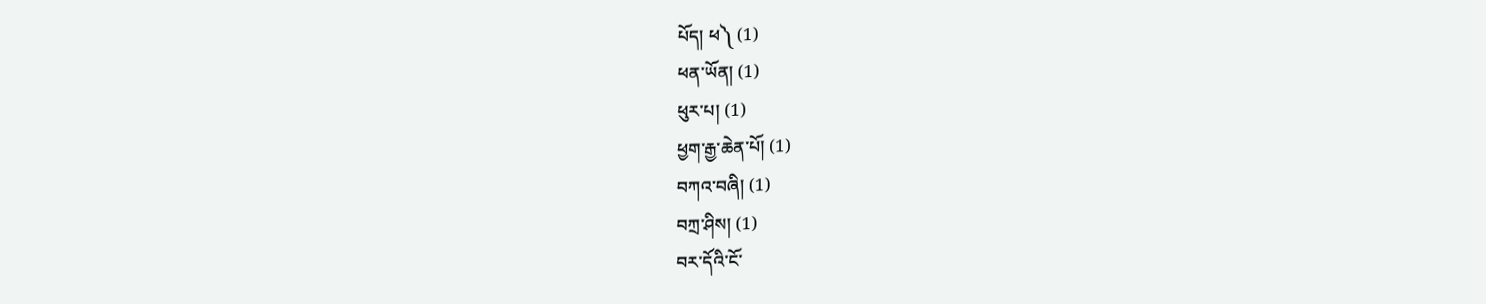པོད། ཕ༽ (1)
ཕན་ཡོན། (1)
ཕུར་པ། (1)
ཕྱག་རྒྱ་ཆེན་པོ། (1)
བཀའ་བཞི། (1)
བཀྲ་ཤིས། (1)
བར་དོའི་ངོ་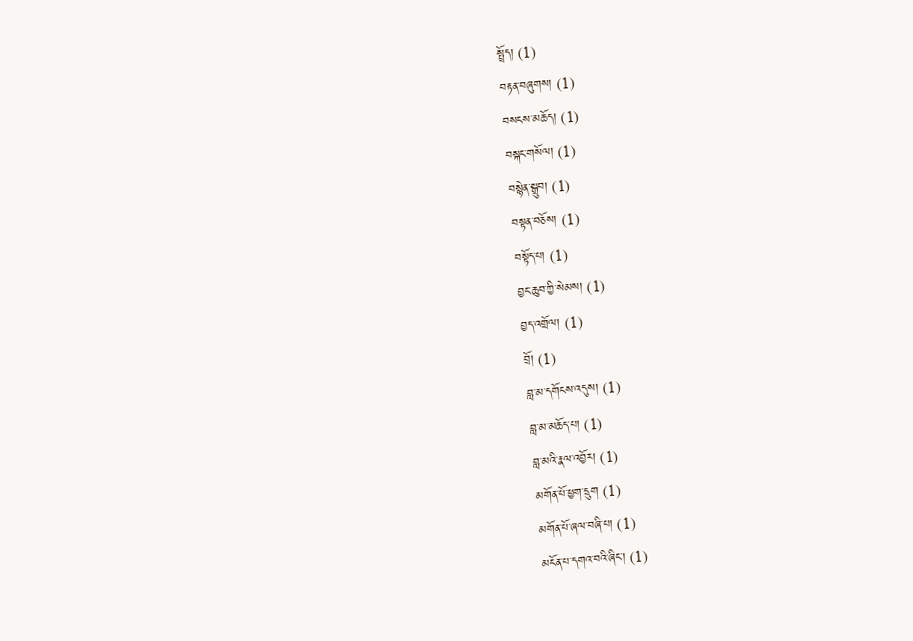སྤྲོད། (1)
བརྟན་བཞུགས། (1)
བསངས་མཆོད། (1)
བསྐང་གསོལ། (1)
བསྙེན་སྒྲུབ། (1)
བསྟན་བཅོས། (1)
བསྟོད་པ། (1)
བྱང་ཆུབ་ཀྱི་སེམས། (1)
བྱད་འགྲོལ། (1)
བྲོ། (1)
བླ་མ་དགོངས་འདུས། (1)
བླ་མ་མཆོད་པ། (1)
བླ་མའི་རྣལ་འབྱོར། (1)
མགོན་པོ་ཕྱག་དྲུག (1)
མགོན་པོ་ཞལ་བཞི་པ། (1)
མངོན་པ་དགའ་བའི་ཞིང་། (1)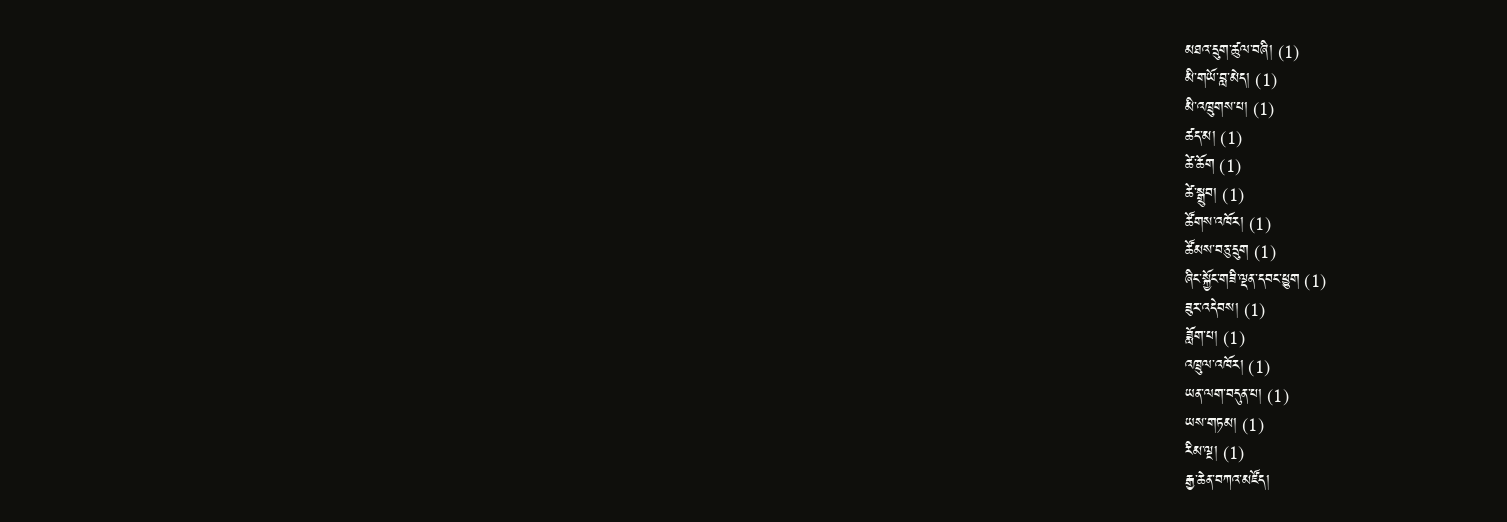མཐའ་དྲུག་ཚུལ་བཞི། (1)
མི་གཡོ་བླ་མེད། (1)
མི་འཁྲུགས་པ། (1)
ཚད་མ། (1)
ཚེ་ཆོག (1)
ཚེ་སྒྲུབ། (1)
ཚོགས་འཁོར། (1)
ཚོམས་བཅུ་དྲུག (1)
ཞིང་སྐྱོང་གཟི་ལྡན་དབང་ཕྱུག (1)
ཟུར་འདེབས། (1)
ཟློག་པ། (1)
འཁྲུལ་འཁོར། (1)
ཡན་ལག་བདུན་པ། (1)
ཡས་གཏམ། (1)
རིམ་ལྔ། (1)
རྒྱ་ཆེན་བཀའ་མཛོད།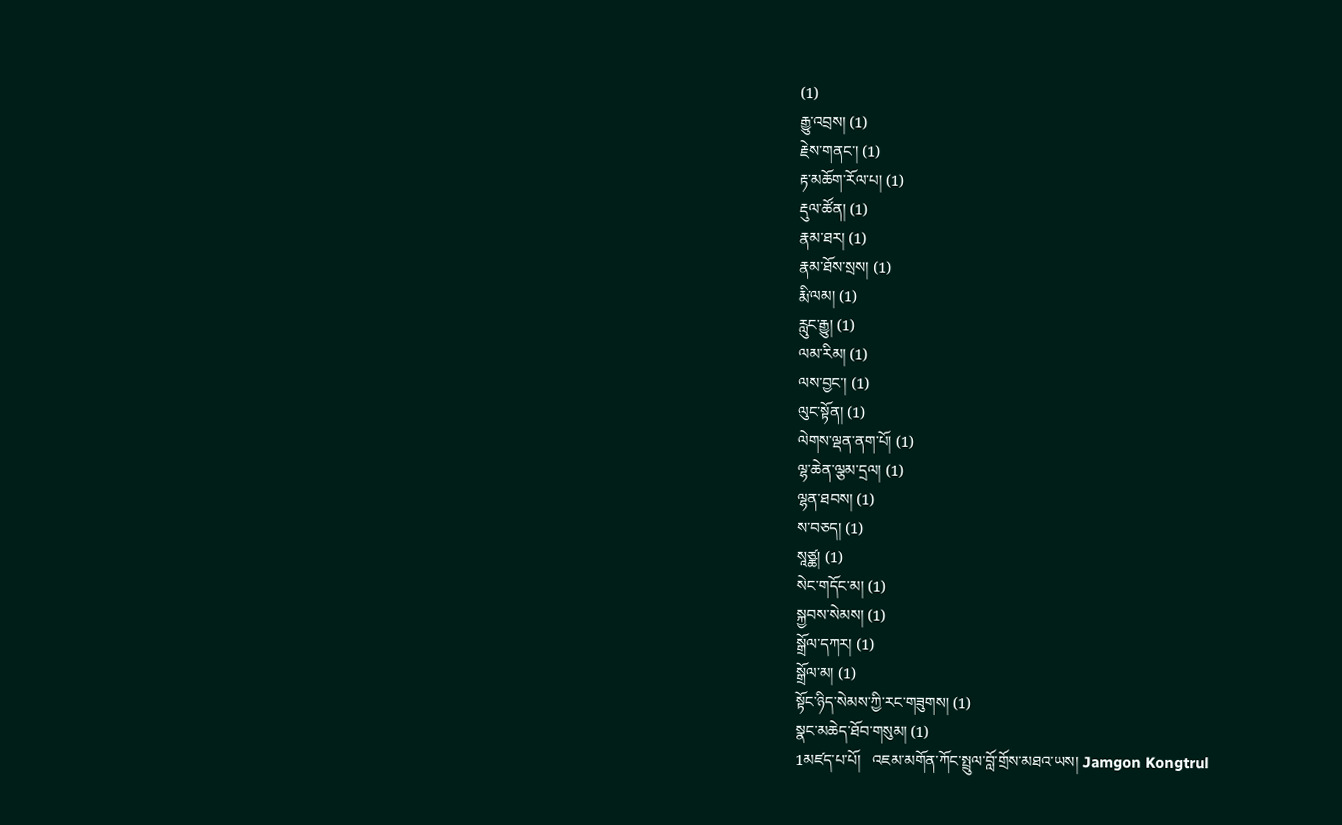(1)
རྒྱུ་འབྲས། (1)
རྗེས་གནང་། (1)
རྟ་མཆོག་རོལ་པ། (1)
རྡུལ་ཚོན། (1)
རྣམ་ཐར། (1)
རྣམ་ཐོས་སྲས། (1)
རྨི་ལམ། (1)
རླུང་རྒྱུ། (1)
ལམ་རིམ། (1)
ལས་བྱང་། (1)
ལུང་སྟོན། (1)
ལེགས་ལྡན་ནག་པོ། (1)
ལྷ་ཆེན་ལྕམ་དྲལ། (1)
ལྷན་ཐབས། (1)
ས་བཅད། (1)
སཱཙྪ། (1)
སེང་གདོང་མ། (1)
སྐྱབས་སེམས། (1)
སྒྲོལ་དཀར། (1)
སྒྲོལ་མ། (1)
སྟོང་ཉིད་སེམས་ཀྱི་རང་གཟུགས། (1)
སྣང་མཆེད་ཐོབ་གསུམ། (1)
1མཛད་པ་པོ།   འཇམ་མགོན་ཀོང་སྤྲུལ་བློ་གྲོས་མཐའ་ཡས། Jamgon Kongtrul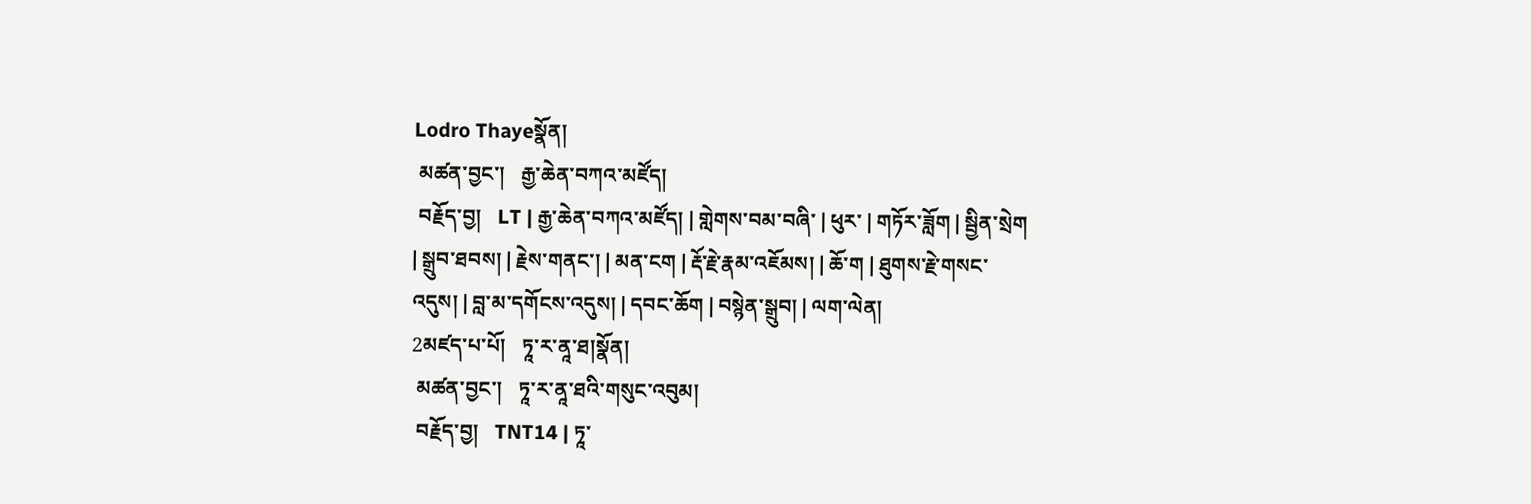Lodro Thayeསྣོན།
 མཚན་བྱང་།   རྒྱ་ཆེན་བཀའ་མཛོད།
 བརྗོད་བྱ།   LT | རྒྱ་ཆེན་བཀའ་མཛོད། | གླེགས་བམ་བཞི་ | ཕུར་ | གཏོར་ཟློག | སྦྱིན་སྲེག | སྒྲུབ་ཐབས། | རྗེས་གནང་། | མན་ངག | རྡོ་རྗེ་རྣམ་འཇོམས། | ཆོ་ག | ཐུགས་རྗེ་གསང་འདུས། | བླ་མ་དགོངས་འདུས། | དབང་ཆོག | བསྙེན་སྒྲུབ། | ལག་ལེན།
2མཛད་པ་པོ།   ཏཱ་ར་ནཱ་ཐ།སྣོན།
 མཚན་བྱང་།   ཏཱ་ར་ནཱ་ཐའི་གསུང་འབུམ།
 བརྗོད་བྱ།   TNT14 | ཏཱ་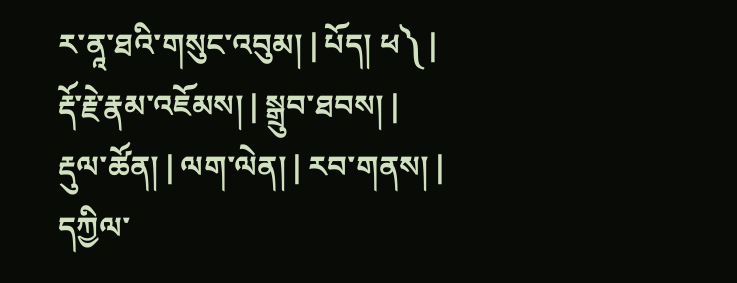ར་ནཱ་ཐའི་གསུང་འབུམ། | པོད། ཕ༽ | རྡོ་རྗེ་རྣམ་འཇོམས། | སྒྲུབ་ཐབས། | རྡུལ་ཚོན། | ལག་ལེན། | རབ་གནས། | དཀྱིལ་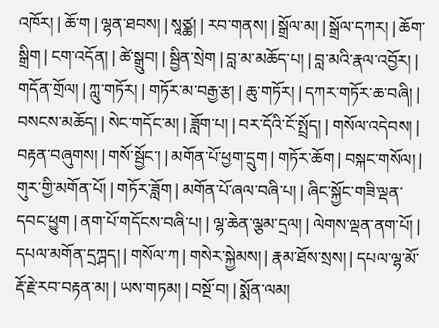འཁོར། | ཆོ་ག | ལྷན་ཐབས། | སཱཙྪ། | རབ་གནས། | སྒྲོལ་མ། | སྒྲོལ་དཀར། | ཆོག་སྒྲིག | ངག་འདོན། | ཚེ་སྒྲུབ། | སྦྱིན་སྲེག | བླ་མ་མཆོད་པ། | བླ་མའི་རྣལ་འབྱོར། | གདོན་གྲོལ། | ཀླུ་གཏོར། | གཏོར་མ་བརྒྱ་རྩ། | ཆུ་གཏོར། | དཀར་གཏོར་ཆ་བཞི། | བསངས་མཆོད། | སེང་གདོང་མ། | ཟློག་པ། | བར་དོའི་ངོ་སྤྲོད། | གསོལ་འདེབས། | བརྟན་བཞུགས། | གསོ་སྦྱོང་། | མགོན་པོ་ཕྱག་དྲུག | གཏོར་ཆོག | བསྐང་གསོལ། | གུར་གྱི་མགོན་པོ། | གཏོར་ཟློག | མགོན་པོ་ཞལ་བཞི་པ། | ཞིང་སྐྱོང་གཟི་ལྡན་དབང་ཕྱུག | ནག་པོ་གདོངས་བཞི་པ། | ལྷ་ཆེན་ལྕམ་དྲལ། | ལེགས་ལྡན་ནག་པོ། | དཔལ་མགོན་དྲཀྴད། | གསོལ་ཀ | གསེར་སྐྱེམས། | རྣམ་ཐོས་སྲས། | དཔལ་ལྷ་མོ་རྡོ་རྗེ་རབ་བརྟན་མ། | ཡས་གཏམ། | བསྔོ་བ། | སྨོན་ལམ།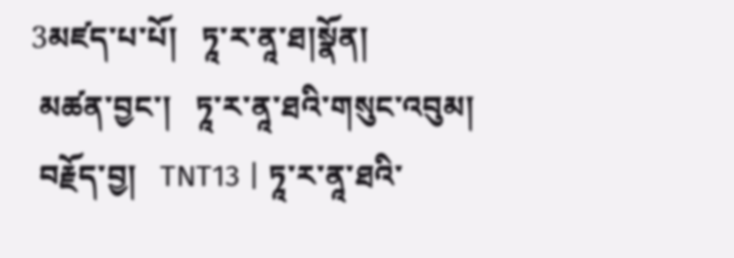3མཛད་པ་པོ།   ཏཱ་ར་ནཱ་ཐ།སྣོན།
 མཚན་བྱང་།   ཏཱ་ར་ནཱ་ཐའི་གསུང་འབུམ།
 བརྗོད་བྱ།   TNT13 | ཏཱ་ར་ནཱ་ཐའི་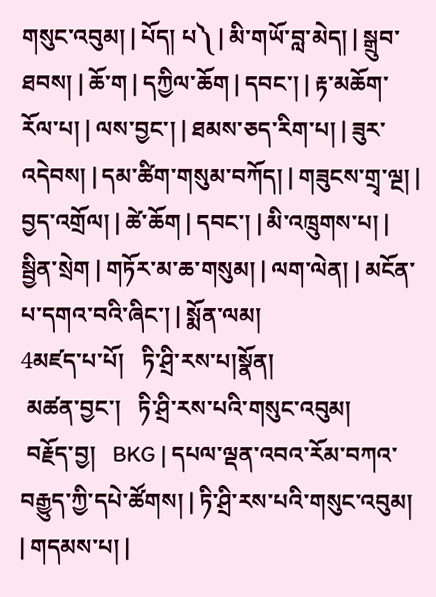གསུང་འབུམ། | པོད། པ༽ | མི་གཡོ་བླ་མེད། | སྒྲུབ་ཐབས། | ཆོ་ག | དཀྱིལ་ཆོག | དབང་། | རྟ་མཆོག་རོལ་པ། | ལས་བྱང་། | ཐམས་ཅད་རིག་པ། | ཟུར་འདེབས། | དམ་ཚིག་གསུམ་བཀོད། | གཟུངས་གྲྭ་ལྔ། | བྱད་འགྲོལ། | ཚེ་ཆོག | དབང་། | མི་འཁྲུགས་པ། | སྦྱིན་སྲེག | གཏོར་མ་ཆ་གསུམ། | ལག་ལེན། | མངོན་པ་དགའ་བའི་ཞིང་། | སྨོན་ལམ།
4མཛད་པ་པོ།   ཏི་ཤྲི་རས་པ།སྣོན།
 མཚན་བྱང་།   ཏི་ཤྲི་རས་པའི་གསུང་འབུམ།
 བརྗོད་བྱ།   BKG | དཔལ་ལྡན་འབའ་རོམ་བཀའ་བརྒྱུད་ཀྱི་དཔེ་ཚོགས། | ཏི་ཤྲི་རས་པའི་གསུང་འབུམ། | གདམས་པ། |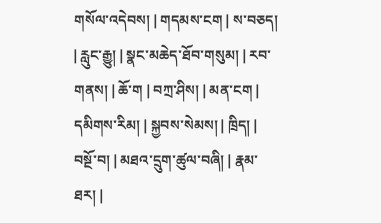གསོལ་འདེབས། | གདམས་ངག | ས་བཅད། | རླུང་རྒྱུ། | སྣང་མཆེད་ཐོབ་གསུམ། | རབ་གནས། | ཆོ་ག | བཀྲ་ཤིས། | མན་ངག | དམིགས་རིམ། | སྐྱབས་སེམས། | ཁྲིད། | བསྔོ་བ། | མཐའ་དྲུག་ཚུལ་བཞི། | རྣམ་ཐར། |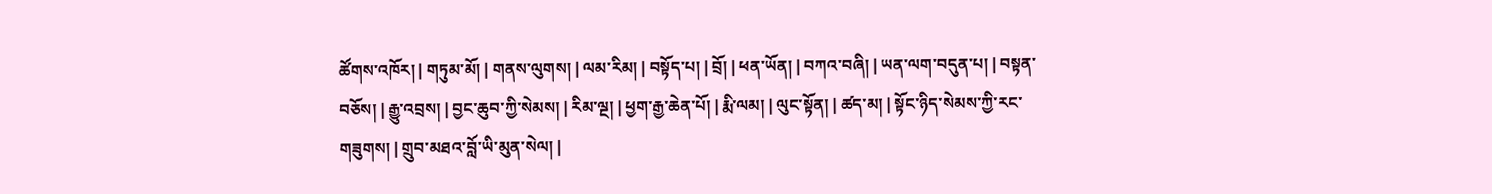ཚོགས་འཁོར། | གཏུམ་མོ། | གནས་ལུགས། | ལམ་རིམ། | བསྟོད་པ། | བྲོ། | ཕན་ཡོན། | བཀའ་བཞི། | ཡན་ལག་བདུན་པ། | བསྟན་བཅོས། | རྒྱུ་འབྲས། | བྱང་ཆུབ་ཀྱི་སེམས། | རིམ་ལྔ། | ཕྱག་རྒྱ་ཆེན་པོ། | རྨི་ལམ། | ལུང་སྟོན། | ཚད་མ། | སྟོང་ཉིད་སེམས་ཀྱི་རང་གཟུགས། | གྲུབ་མཐའ་བློ་ཡི་མུན་སེལ། |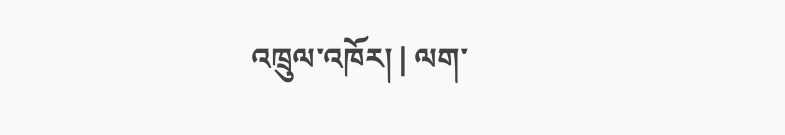འཁྲུལ་འཁོར། | ལག་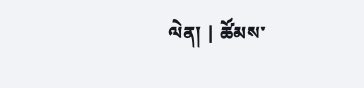ལེན། | ཚོམས་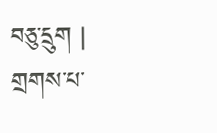བཅུ་དྲུག | གྲགས་པ་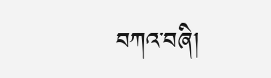བཀའ་བཞི།